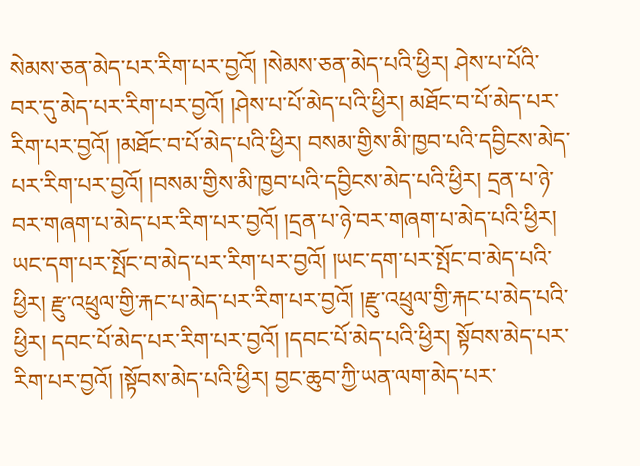སེམས་ཅན་མེད་པར་རིག་པར་བྱའོ། །སེམས་ཅན་མེད་པའི་ཕྱིར། ཤེས་པ་པོའི་བར་དུ་མེད་པར་རིག་པར་བྱའོ། །ཤེས་པ་པོ་མེད་པའི་ཕྱིར། མཐོང་བ་པོ་མེད་པར་རིག་པར་བྱའོ། །མཐོང་བ་པོ་མེད་པའི་ཕྱིར། བསམ་གྱིས་མི་ཁྱབ་པའི་དབྱིངས་མེད་པར་རིག་པར་བྱའོ། །བསམ་གྱིས་མི་ཁྱབ་པའི་དབྱིངས་མེད་པའི་ཕྱིར། དྲན་པ་ཉེ་བར་གཞག་པ་མེད་པར་རིག་པར་བྱའོ། །དྲན་པ་ཉེ་བར་གཞག་པ་མེད་པའི་ཕྱིར། ཡང་དག་པར་སྤོང་བ་མེད་པར་རིག་པར་བྱའོ། །ཡང་དག་པར་སྤོང་བ་མེད་པའི་ཕྱིར། རྫུ་འཕྲུལ་གྱི་རྐང་པ་མེད་པར་རིག་པར་བྱའོ། །རྫུ་འཕྲུལ་གྱི་རྐང་པ་མེད་པའི་ཕྱིར། དབང་པོ་མེད་པར་རིག་པར་བྱའོ། །དབང་པོ་མེད་པའི་ཕྱིར། སྟོབས་མེད་པར་རིག་པར་བྱའོ། །སྟོབས་མེད་པའི་ཕྱིར། བྱང་ཆུབ་ཀྱི་ཡན་ལག་མེད་པར་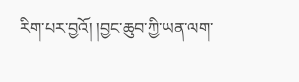རིག་པར་བྱའོ། །བྱང་ཆུབ་ཀྱི་ཡན་ལག་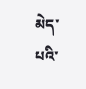མེད་པའི་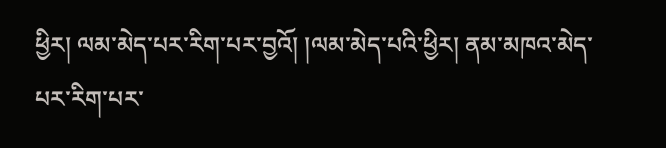ཕྱིར། ལམ་མེད་པར་རིག་པར་བྱའོ། །ལམ་མེད་པའི་ཕྱིར། ནམ་མཁའ་མེད་པར་རིག་པར་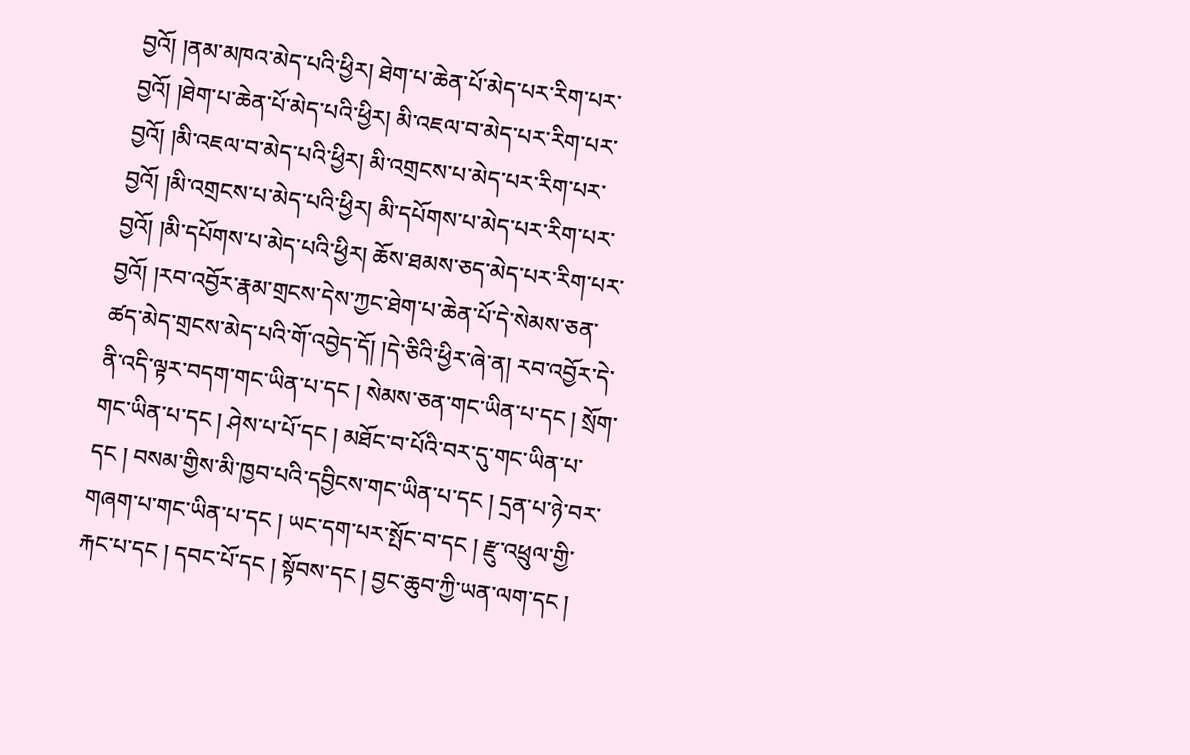བྱའོ། །ནམ་མཁའ་མེད་པའི་ཕྱིར། ཐེག་པ་ཆེན་པོ་མེད་པར་རིག་པར་བྱའོ། །ཐེག་པ་ཆེན་པོ་མེད་པའི་ཕྱིར། མི་འཇལ་བ་མེད་པར་རིག་པར་བྱའོ། །མི་འཇལ་བ་མེད་པའི་ཕྱིར། མི་འགྲངས་པ་མེད་པར་རིག་པར་བྱའོ། །མི་འགྲངས་པ་མེད་པའི་ཕྱིར། མི་དཔོགས་པ་མེད་པར་རིག་པར་བྱའོ། །མི་དཔོགས་པ་མེད་པའི་ཕྱིར། ཆོས་ཐམས་ཅད་མེད་པར་རིག་པར་བྱའོ། །རབ་འབྱོར་རྣམ་གྲངས་དེས་ཀྱང་ཐེག་པ་ཆེན་པོ་དེ་སེམས་ཅན་ཚད་མེད་གྲངས་མེད་པའི་གོ་འབྱེད་དོ། །དེ་ཅིའི་ཕྱིར་ཞེ་ན། རབ་འབྱོར་དེ་ནི་འདི་ལྟར་བདག་གང་ཡིན་པ་དང ། སེམས་ཅན་གང་ཡིན་པ་དང ། སྲོག་གང་ཡིན་པ་དང ། ཤེས་པ་པོ་དང ། མཐོང་བ་པོའི་བར་དུ་གང་ཡིན་པ་དང ། བསམ་གྱིས་མི་ཁྱབ་པའི་དབྱིངས་གང་ཡིན་པ་དང ། དྲན་པ་ཉེ་བར་གཞག་པ་གང་ཡིན་པ་དང ། ཡང་དག་པར་སྤོང་བ་དང ། རྫུ་འཕྲུལ་གྱི་རྐང་པ་དང ། དབང་པོ་དང ། སྟོབས་དང ། བྱང་ཆུབ་ཀྱི་ཡན་ལག་དང །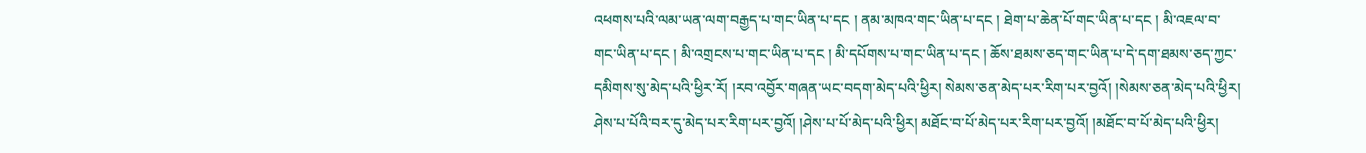འཕགས་པའི་ལམ་ཡན་ལག་བརྒྱད་པ་གང་ཡིན་པ་དང ། ནམ་མཁའ་གང་ཡིན་པ་དང ། ཐེག་པ་ཆེན་པོ་གང་ཡིན་པ་དང ། མི་འཇལ་བ་གང་ཡིན་པ་དང ། མི་འགྲངས་པ་གང་ཡིན་པ་དང ། མི་དཔོགས་པ་གང་ཡིན་པ་དང ། ཆོས་ཐམས་ཅད་གང་ཡིན་པ་དེ་དག་ཐམས་ཅད་ཀྱང་དམིགས་སུ་མེད་པའི་ཕྱིར་རོ། །རབ་འབྱོར་གཞན་ཡང་བདག་མེད་པའི་ཕྱིར། སེམས་ཅན་མེད་པར་རིག་པར་བྱའོ། །སེམས་ཅན་མེད་པའི་ཕྱིར། ཤེས་པ་པོའི་བར་དུ་མེད་པར་རིག་པར་བྱའོ། །ཤེས་པ་པོ་མེད་པའི་ཕྱིར། མཐོང་བ་པོ་མེད་པར་རིག་པར་བྱའོ། །མཐོང་བ་པོ་མེད་པའི་ཕྱིར།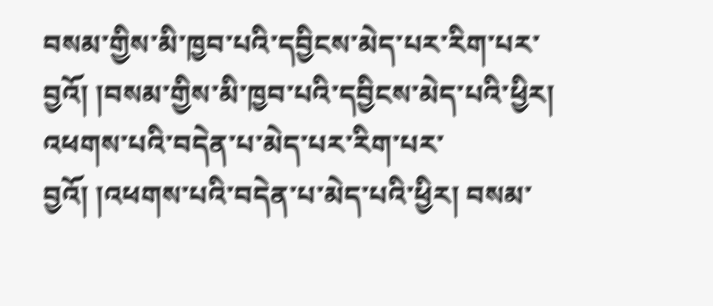བསམ་གྱིས་མི་ཁྱབ་པའི་དབྱིངས་མེད་པར་རིག་པར་བྱའོ། །བསམ་གྱིས་མི་ཁྱབ་པའི་དབྱིངས་མེད་པའི་ཕྱིར། འཕགས་པའི་བདེན་པ་མེད་པར་རིག་པར་བྱའོ། །འཕགས་པའི་བདེན་པ་མེད་པའི་ཕྱིར། བསམ་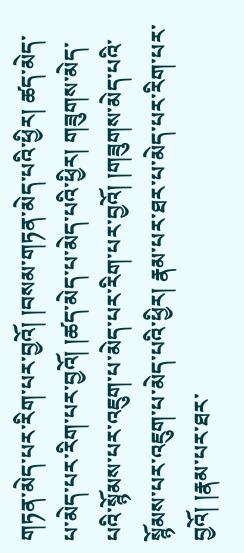གཏན་མེད་པར་རིག་པར་བྱའོ། །བསམ་གཏན་མེད་པའི་ཕྱིར། ཚད་མེད་པ་མེད་པར་རིག་པར་བྱའོ། །ཚད་མེད་པ་མེད་པའི་ཕྱིར། གཟུགས་མེད་པའི་སྙོམས་པར་འཇུག་པ་མེད་པར་རིག་པར་བྱའོ། །གཟུགས་མེད་པའི་སྙོམས་པར་འཇུག་པ་མེད་པའི་ཕྱིར། རྣམ་པར་ཐར་པ་མེད་པར་རིག་པར་བྱའོ། །རྣམ་པར་ཐར་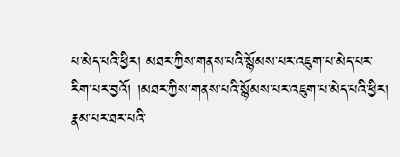པ་མེད་པའི་ཕྱིར། མཐར་ཀྱིས་གནས་པའི་སྙོམས་པར་འཇུག་པ་མེད་པར་རིག་པར་བྱའོ། །མཐར་ཀྱིས་གནས་པའི་སྙོམས་པར་འཇུག་པ་མེད་པའི་ཕྱིར། རྣམ་པར་ཐར་པའི་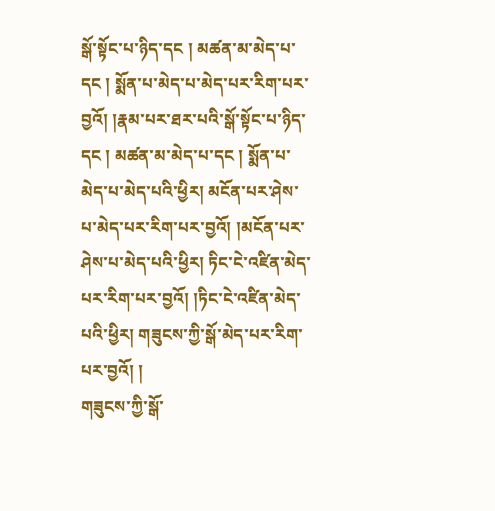སྒོ་སྟོང་པ་ཉིད་དང ། མཚན་མ་མེད་པ་དང ། སྨོན་པ་མེད་པ་མེད་པར་རིག་པར་བྱའོ། །རྣམ་པར་ཐར་པའི་སྒོ་སྟོང་པ་ཉིད་དང ། མཚན་མ་མེད་པ་དང ། སྨོན་པ་མེད་པ་མེད་པའི་ཕྱིར། མངོན་པར་ཤེས་པ་མེད་པར་རིག་པར་བྱའོ། །མངོན་པར་ཤེས་པ་མེད་པའི་ཕྱིར། ཏིང་ངེ་འཛིན་མེད་པར་རིག་པར་བྱའོ། །ཏིང་ངེ་འཛིན་མེད་པའི་ཕྱིར། གཟུངས་ཀྱི་སྒོ་མེད་པར་རིག་པར་བྱའོ། །
གཟུངས་ཀྱི་སྒོ་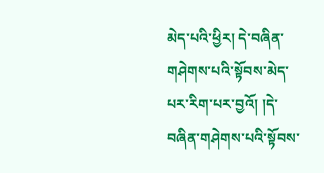མེད་པའི་ཕྱིར། དེ་བཞིན་གཤེགས་པའི་སྟོབས་མེད་པར་རིག་པར་བྱའོ། །དེ་བཞིན་གཤེགས་པའི་སྟོབས་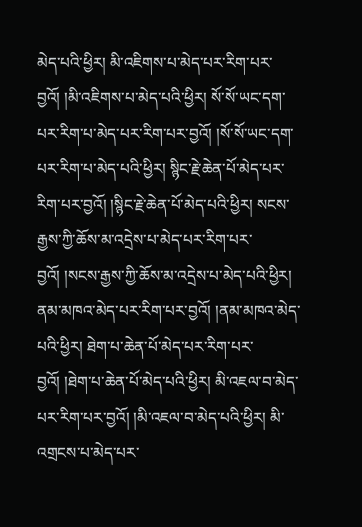མེད་པའི་ཕྱིར། མི་འཇིགས་པ་མེད་པར་རིག་པར་བྱའོ། །མི་འཇིགས་པ་མེད་པའི་ཕྱིར། སོ་སོ་ཡང་དག་པར་རིག་པ་མེད་པར་རིག་པར་བྱའོ། །སོ་སོ་ཡང་དག་པར་རིག་པ་མེད་པའི་ཕྱིར། སྙིང་རྗེ་ཆེན་པོ་མེད་པར་རིག་པར་བྱའོ། །སྙིང་རྗེ་ཆེན་པོ་མེད་པའི་ཕྱིར། སངས་རྒྱས་ཀྱི་ཆོས་མ་འདྲེས་པ་མེད་པར་རིག་པར་བྱའོ། །སངས་རྒྱས་ཀྱི་ཆོས་མ་འདྲེས་པ་མེད་པའི་ཕྱིར། ནམ་མཁའ་མེད་པར་རིག་པར་བྱའོ། །ནམ་མཁའ་མེད་པའི་ཕྱིར། ཐེག་པ་ཆེན་པོ་མེད་པར་རིག་པར་བྱའོ། །ཐེག་པ་ཆེན་པོ་མེད་པའི་ཕྱིར། མི་འཇལ་བ་མེད་པར་རིག་པར་བྱའོ། །མི་འཇལ་བ་མེད་པའི་ཕྱིར། མི་འགྲངས་པ་མེད་པར་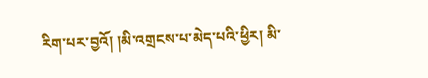རིག་པར་བྱའོ། །མི་འགྲངས་པ་མེད་པའི་ཕྱིར། མི་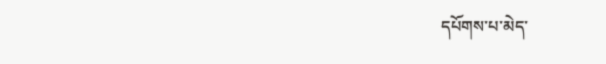དཔོགས་པ་མེད་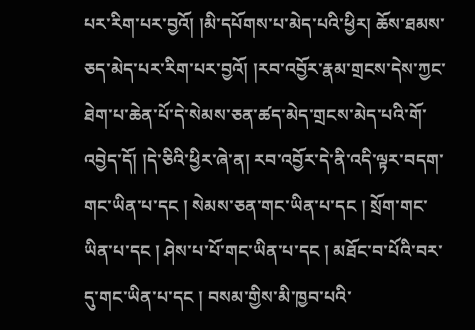པར་རིག་པར་བྱའོ། །མི་དཔོགས་པ་མེད་པའི་ཕྱིར། ཆོས་ཐམས་ཅད་མེད་པར་རིག་པར་བྱའོ། །རབ་འབྱོར་རྣམ་གྲངས་དེས་ཀྱང་ཐེག་པ་ཆེན་པོ་དེ་སེམས་ཅན་ཚད་མེད་གྲངས་མེད་པའི་གོ་འབྱེད་དོ། །དེ་ཅིའི་ཕྱིར་ཞེ་ན། རབ་འབྱོར་དེ་ནི་འདི་ལྟར་བདག་གང་ཡིན་པ་དང ། སེམས་ཅན་གང་ཡིན་པ་དང ། སྲོག་གང་ཡིན་པ་དང ། ཤེས་པ་པོ་གང་ཡིན་པ་དང ། མཐོང་བ་པོའི་བར་དུ་གང་ཡིན་པ་དང ། བསམ་གྱིས་མི་ཁྱབ་པའི་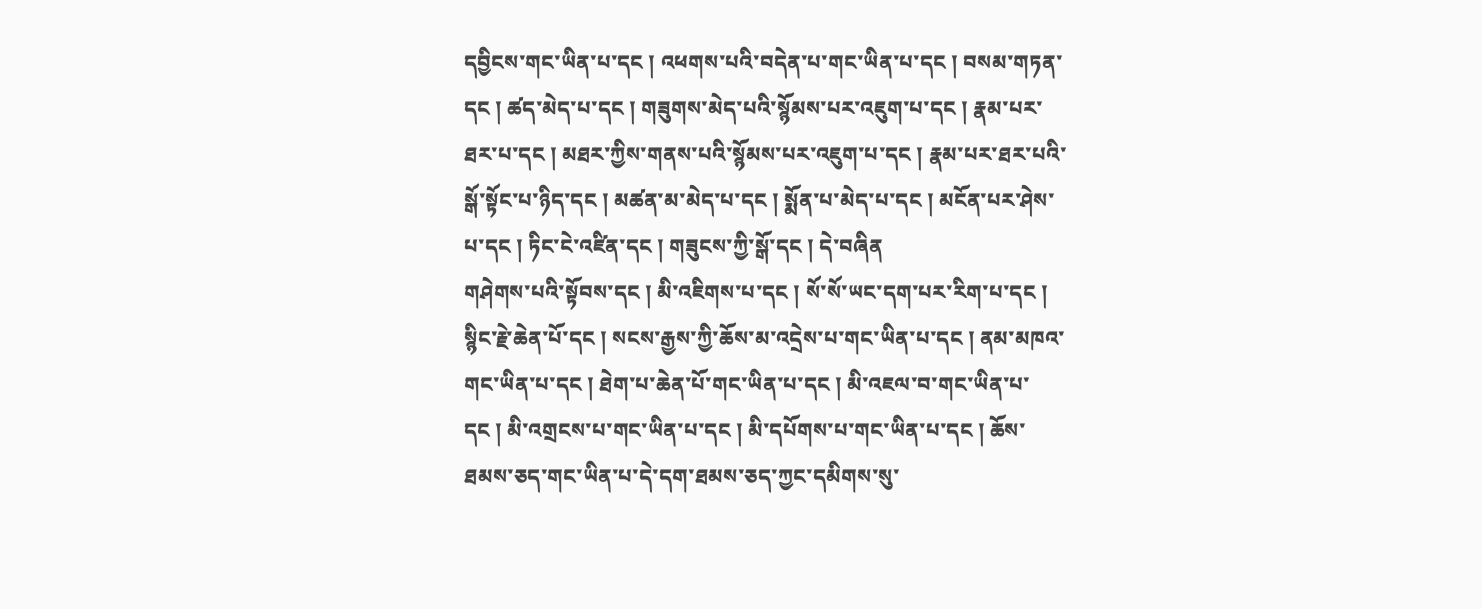དབྱིངས་གང་ཡིན་པ་དང ། འཕགས་པའི་བདེན་པ་གང་ཡིན་པ་དང ། བསམ་གཏན་དང ། ཚད་མེད་པ་དང ། གཟུགས་མེད་པའི་སྙོམས་པར་འཇུག་པ་དང ། རྣམ་པར་ཐར་པ་དང ། མཐར་ཀྱིས་གནས་པའི་སྙོམས་པར་འཇུག་པ་དང ། རྣམ་པར་ཐར་པའི་སྒོ་སྟོང་པ་ཉིད་དང ། མཚན་མ་མེད་པ་དང ། སྨོན་པ་མེད་པ་དང ། མངོན་པར་ཤེས་པ་དང ། ཏིང་ངེ་འཛིན་དང ། གཟུངས་ཀྱི་སྒོ་དང ། དེ་བཞིན
གཤེགས་པའི་སྟོབས་དང ། མི་འཇིགས་པ་དང ། སོ་སོ་ཡང་དག་པར་རིག་པ་དང ། སྙིང་རྗེ་ཆེན་པོ་དང ། སངས་རྒྱས་ཀྱི་ཆོས་མ་འདྲེས་པ་གང་ཡིན་པ་དང ། ནམ་མཁའ་གང་ཡིན་པ་དང ། ཐེག་པ་ཆེན་པོ་གང་ཡིན་པ་དང ། མི་འཇལ་བ་གང་ཡིན་པ་དང ། མི་འགྲངས་པ་གང་ཡིན་པ་དང ། མི་དཔོགས་པ་གང་ཡིན་པ་དང ། ཆོས་ཐམས་ཅད་གང་ཡིན་པ་དེ་དག་ཐམས་ཅད་ཀྱང་དམིགས་སུ་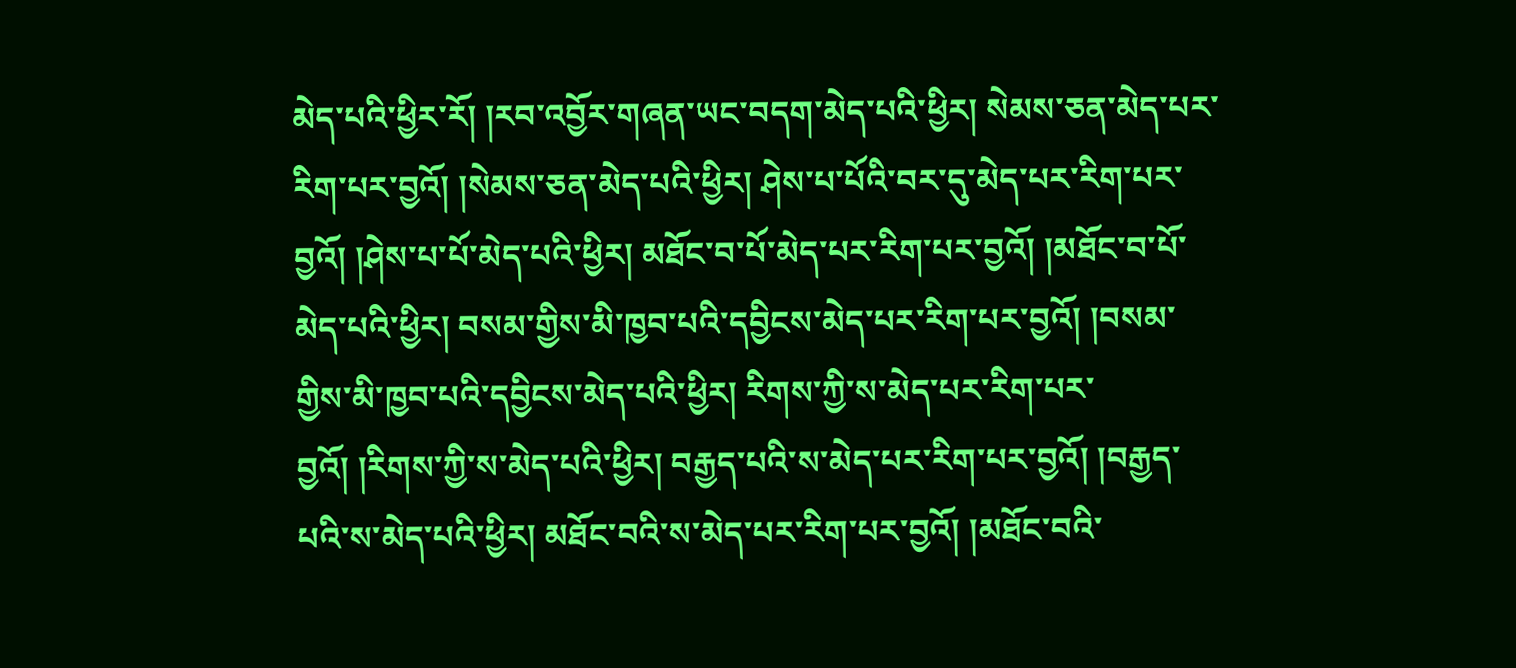མེད་པའི་ཕྱིར་རོ། །རབ་འབྱོར་གཞན་ཡང་བདག་མེད་པའི་ཕྱིར། སེམས་ཅན་མེད་པར་རིག་པར་བྱའོ། །སེམས་ཅན་མེད་པའི་ཕྱིར། ཤེས་པ་པོའི་བར་དུ་མེད་པར་རིག་པར་བྱའོ། །ཤེས་པ་པོ་མེད་པའི་ཕྱིར། མཐོང་བ་པོ་མེད་པར་རིག་པར་བྱའོ། །མཐོང་བ་པོ་མེད་པའི་ཕྱིར། བསམ་གྱིས་མི་ཁྱབ་པའི་དབྱིངས་མེད་པར་རིག་པར་བྱའོ། །བསམ་གྱིས་མི་ཁྱབ་པའི་དབྱིངས་མེད་པའི་ཕྱིར། རིགས་ཀྱི་ས་མེད་པར་རིག་པར་བྱའོ། །རིགས་ཀྱི་ས་མེད་པའི་ཕྱིར། བརྒྱད་པའི་ས་མེད་པར་རིག་པར་བྱའོ། །བརྒྱད་པའི་ས་མེད་པའི་ཕྱིར། མཐོང་བའི་ས་མེད་པར་རིག་པར་བྱའོ། །མཐོང་བའི་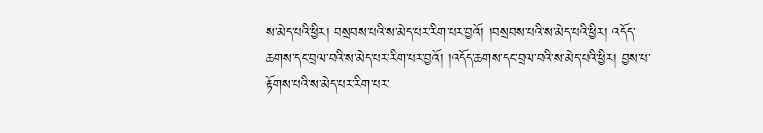ས་མེད་པའི་ཕྱིར། བསྲབས་པའི་ས་མེད་པར་རིག་པར་བྱའོ། །བསྲབས་པའི་ས་མེད་པའི་ཕྱིར། འདོད་ཆགས་དང་བྲལ་བའི་ས་མེད་པར་རིག་པར་བྱའོ། །འདོད་ཆགས་དང་བྲལ་བའི་ས་མེད་པའི་ཕྱིར། བྱས་པ་རྟོགས་པའི་ས་མེད་པར་རིག་པར་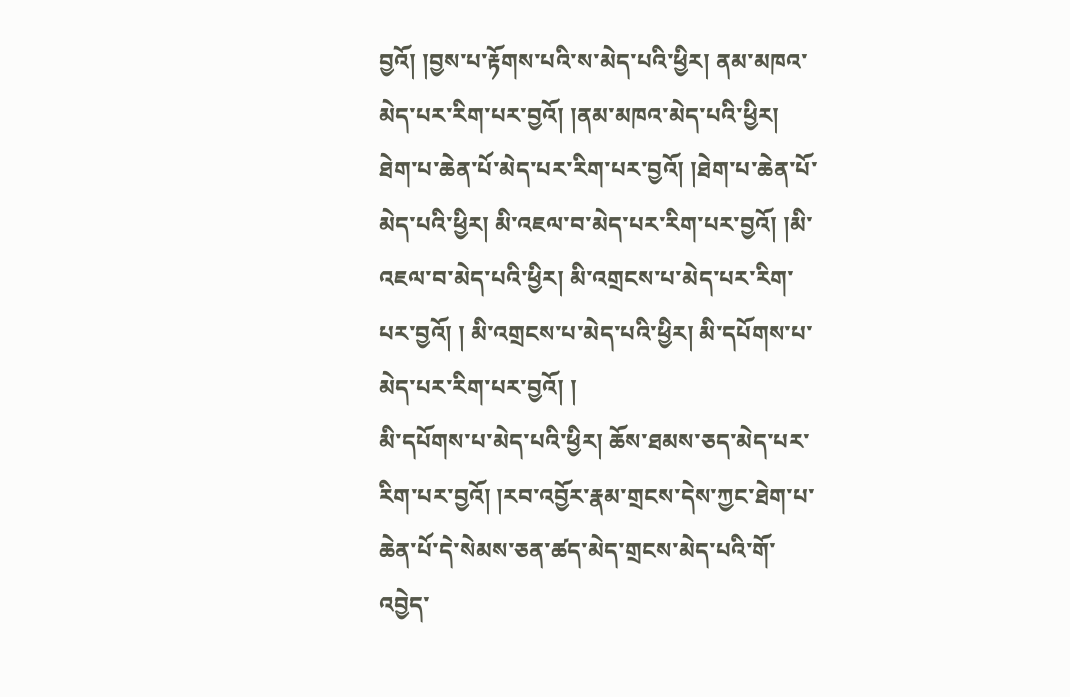བྱའོ། །བྱས་པ་རྟོགས་པའི་ས་མེད་པའི་ཕྱིར། ནམ་མཁའ་མེད་པར་རིག་པར་བྱའོ། །ནམ་མཁའ་མེད་པའི་ཕྱིར། ཐེག་པ་ཆེན་པོ་མེད་པར་རིག་པར་བྱའོ། །ཐེག་པ་ཆེན་པོ་མེད་པའི་ཕྱིར། མི་འཇལ་བ་མེད་པར་རིག་པར་བྱའོ། །མི་འཇལ་བ་མེད་པའི་ཕྱིར། མི་འགྲངས་པ་མེད་པར་རིག་པར་བྱའོ། ། མི་འགྲངས་པ་མེད་པའི་ཕྱིར། མི་དཔོགས་པ་མེད་པར་རིག་པར་བྱའོ། །
མི་དཔོགས་པ་མེད་པའི་ཕྱིར། ཆོས་ཐམས་ཅད་མེད་པར་རིག་པར་བྱའོ། །རབ་འབྱོར་རྣམ་གྲངས་དེས་ཀྱང་ཐེག་པ་ཆེན་པོ་དེ་སེམས་ཅན་ཚད་མེད་གྲངས་མེད་པའི་གོ་འབྱེད་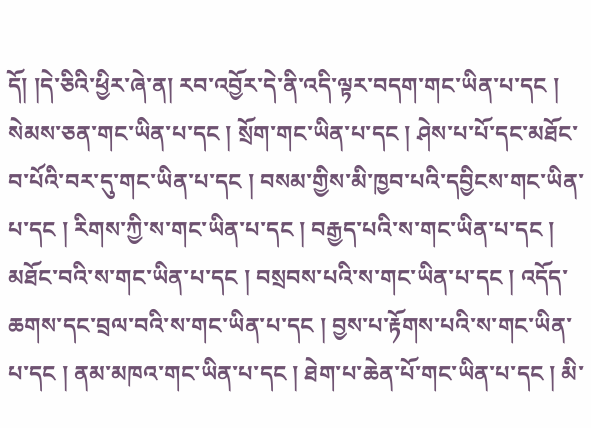དོ། །དེ་ཅིའི་ཕྱིར་ཞེ་ན། རབ་འབྱོར་དེ་ནི་འདི་ལྟར་བདག་གང་ཡིན་པ་དང ། སེམས་ཅན་གང་ཡིན་པ་དང ། སྲོག་གང་ཡིན་པ་དང ། ཤེས་པ་པོ་དང་མཐོང་བ་པོའི་བར་དུ་གང་ཡིན་པ་དང ། བསམ་གྱིས་མི་ཁྱབ་པའི་དབྱིངས་གང་ཡིན་པ་དང ། རིགས་ཀྱི་ས་གང་ཡིན་པ་དང ། བརྒྱད་པའི་ས་གང་ཡིན་པ་དང ། མཐོང་བའི་ས་གང་ཡིན་པ་དང ། བསྲབས་པའི་ས་གང་ཡིན་པ་དང ། འདོད་ཆགས་དང་བྲལ་བའི་ས་གང་ཡིན་པ་དང ། བྱས་པ་རྟོགས་པའི་ས་གང་ཡིན་པ་དང ། ནམ་མཁའ་གང་ཡིན་པ་དང ། ཐེག་པ་ཆེན་པོ་གང་ཡིན་པ་དང ། མི་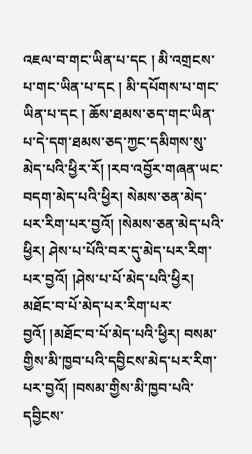འཇལ་བ་གང་ཡིན་པ་དང ། མི་འགྲངས་པ་གང་ཡིན་པ་དང ། མི་དཔོགས་པ་གང་ཡིན་པ་དང ། ཆོས་ཐམས་ཅད་གང་ཡིན་པ་དེ་དག་ཐམས་ཅད་ཀྱང་དམིགས་སུ་མེད་པའི་ཕྱིར་རོ། །རབ་འབྱོར་གཞན་ཡང་བདག་མེད་པའི་ཕྱིར། སེམས་ཅན་མེད་པར་རིག་པར་བྱའོ། །སེམས་ཅན་མེད་པའི་ཕྱིར། ཤེས་པ་པོའི་བར་དུ་མེད་པར་རིག་པར་བྱའོ། །ཤེས་པ་པོ་མེད་པའི་ཕྱིར། མཐོང་བ་པོ་མེད་པར་རིག་པར་བྱའོ། །མཐོང་བ་པོ་མེད་པའི་ཕྱིར། བསམ་གྱིས་མི་ཁྱབ་པའི་དབྱིངས་མེད་པར་རིག་པར་བྱའོ། །བསམ་གྱིས་མི་ཁྱབ་པའི་དབྱིངས་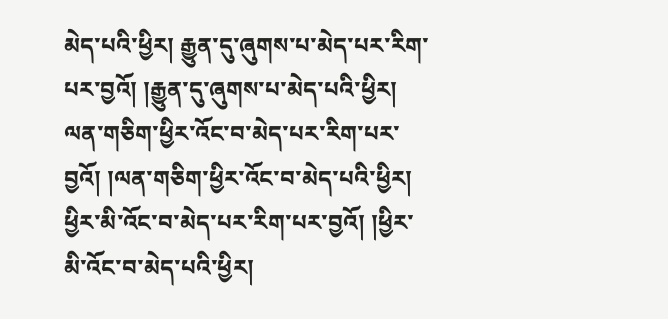མེད་པའི་ཕྱིར། རྒྱུན་དུ་ཞུགས་པ་མེད་པར་རིག་པར་བྱའོ། །རྒྱུན་དུ་ཞུགས་པ་མེད་པའི་ཕྱིར། ལན་གཅིག་ཕྱིར་འོང་བ་མེད་པར་རིག་པར་བྱའོ། །ལན་གཅིག་ཕྱིར་འོང་བ་མེད་པའི་ཕྱིར། ཕྱིར་མི་འོང་བ་མེད་པར་རིག་པར་བྱའོ། །ཕྱིར་མི་འོང་བ་མེད་པའི་ཕྱིར།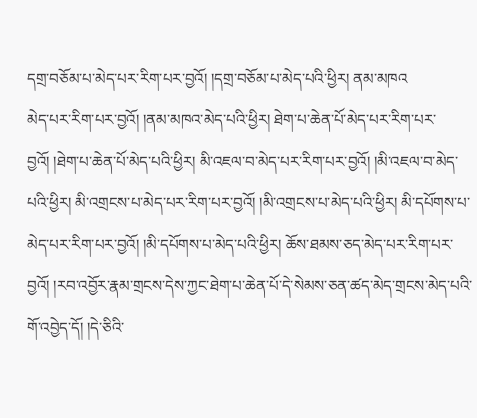དགྲ་བཅོམ་པ་མེད་པར་རིག་པར་བྱའོ། །དགྲ་བཅོམ་པ་མེད་པའི་ཕྱིར། ནམ་མཁའ
མེད་པར་རིག་པར་བྱའོ། །ནམ་མཁའ་མེད་པའི་ཕྱིར། ཐེག་པ་ཆེན་པོ་མེད་པར་རིག་པར་བྱའོ། །ཐེག་པ་ཆེན་པོ་མེད་པའི་ཕྱིར། མི་འཇལ་བ་མེད་པར་རིག་པར་བྱའོ། །མི་འཇལ་བ་མེད་པའི་ཕྱིར། མི་འགྲངས་པ་མེད་པར་རིག་པར་བྱའོ། །མི་འགྲངས་པ་མེད་པའི་ཕྱིར། མི་དཔོགས་པ་མེད་པར་རིག་པར་བྱའོ། །མི་དཔོགས་པ་མེད་པའི་ཕྱིར། ཆོས་ཐམས་ཅད་མེད་པར་རིག་པར་བྱའོ། །རབ་འབྱོར་རྣམ་གྲངས་དེས་ཀྱང་ཐེག་པ་ཆེན་པོ་དེ་སེམས་ཅན་ཚད་མེད་གྲངས་མེད་པའི་གོ་འབྱེད་དོ། །དེ་ཅིའི་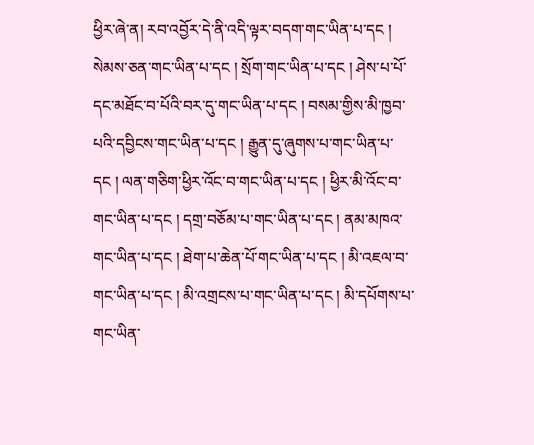ཕྱིར་ཞེ་ན། རབ་འབྱོར་དེ་ནི་འདི་ལྟར་བདག་གང་ཡིན་པ་དང ། སེམས་ཅན་གང་ཡིན་པ་དང ། སྲོག་གང་ཡིན་པ་དང ། ཤེས་པ་པོ་དང་མཐོང་བ་པོའི་བར་དུ་གང་ཡིན་པ་དང ། བསམ་གྱིས་མི་ཁྱབ་པའི་དབྱིངས་གང་ཡིན་པ་དང ། རྒྱུན་དུ་ཞུགས་པ་གང་ཡིན་པ་དང ། ལན་གཅིག་ཕྱིར་འོང་བ་གང་ཡིན་པ་དང ། ཕྱིར་མི་འོང་བ་གང་ཡིན་པ་དང ། དགྲ་བཅོམ་པ་གང་ཡིན་པ་དང ། ནམ་མཁའ་གང་ཡིན་པ་དང ། ཐེག་པ་ཆེན་པོ་གང་ཡིན་པ་དང ། མི་འཇལ་བ་གང་ཡིན་པ་དང ། མི་འགྲངས་པ་གང་ཡིན་པ་དང ། མི་དཔོགས་པ་གང་ཡིན་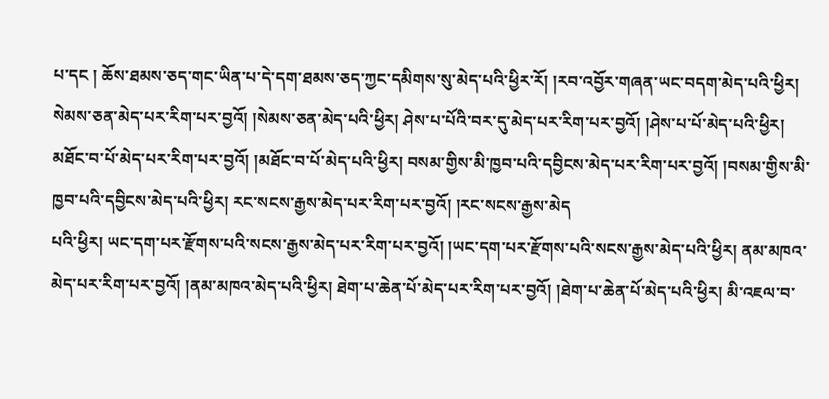པ་དང ། ཆོས་ཐམས་ཅད་གང་ཡིན་པ་དེ་དག་ཐམས་ཅད་ཀྱང་དམིགས་སུ་མེད་པའི་ཕྱིར་རོ། །རབ་འབྱོར་གཞན་ཡང་བདག་མེད་པའི་ཕྱིར། སེམས་ཅན་མེད་པར་རིག་པར་བྱའོ། །སེམས་ཅན་མེད་པའི་ཕྱིར། ཤེས་པ་པོའི་བར་དུ་མེད་པར་རིག་པར་བྱའོ། །ཤེས་པ་པོ་མེད་པའི་ཕྱིར། མཐོང་བ་པོ་མེད་པར་རིག་པར་བྱའོ། །མཐོང་བ་པོ་མེད་པའི་ཕྱིར། བསམ་གྱིས་མི་ཁྱབ་པའི་དབྱིངས་མེད་པར་རིག་པར་བྱའོ། །བསམ་གྱིས་མི་ཁྱབ་པའི་དབྱིངས་མེད་པའི་ཕྱིར། རང་སངས་རྒྱས་མེད་པར་རིག་པར་བྱའོ། །རང་སངས་རྒྱས་མེད
པའི་ཕྱིར། ཡང་དག་པར་རྫོགས་པའི་སངས་རྒྱས་མེད་པར་རིག་པར་བྱའོ། །ཡང་དག་པར་རྫོགས་པའི་སངས་རྒྱས་མེད་པའི་ཕྱིར། ནམ་མཁའ་མེད་པར་རིག་པར་བྱའོ། །ནམ་མཁའ་མེད་པའི་ཕྱིར། ཐེག་པ་ཆེན་པོ་མེད་པར་རིག་པར་བྱའོ། །ཐེག་པ་ཆེན་པོ་མེད་པའི་ཕྱིར། མི་འཇལ་བ་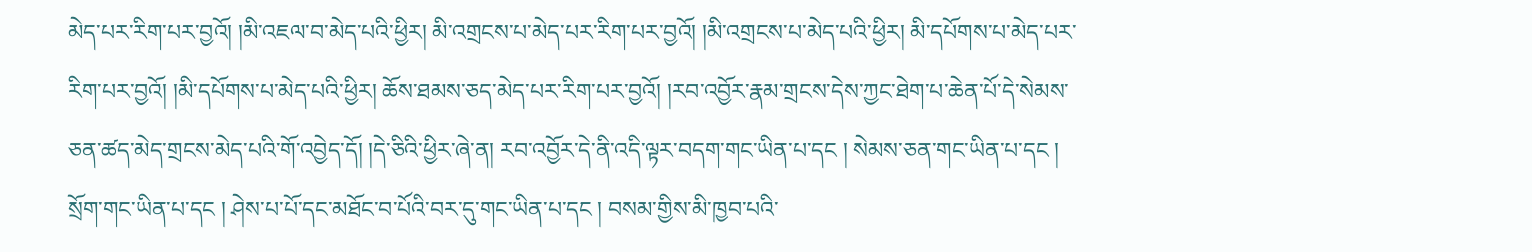མེད་པར་རིག་པར་བྱའོ། །མི་འཇལ་བ་མེད་པའི་ཕྱིར། མི་འགྲངས་པ་མེད་པར་རིག་པར་བྱའོ། །མི་འགྲངས་པ་མེད་པའི་ཕྱིར། མི་དཔོགས་པ་མེད་པར་རིག་པར་བྱའོ། །མི་དཔོགས་པ་མེད་པའི་ཕྱིར། ཆོས་ཐམས་ཅད་མེད་པར་རིག་པར་བྱའོ། །རབ་འབྱོར་རྣམ་གྲངས་དེས་ཀྱང་ཐེག་པ་ཆེན་པོ་དེ་སེམས་ཅན་ཚད་མེད་གྲངས་མེད་པའི་གོ་འབྱེད་དོ། །དེ་ཅིའི་ཕྱིར་ཞེ་ན། རབ་འབྱོར་དེ་ནི་འདི་ལྟར་བདག་གང་ཡིན་པ་དང ། སེམས་ཅན་གང་ཡིན་པ་དང ། སྲོག་གང་ཡིན་པ་དང ། ཤེས་པ་པོ་དང་མཐོང་བ་པོའི་བར་དུ་གང་ཡིན་པ་དང ། བསམ་གྱིས་མི་ཁྱབ་པའི་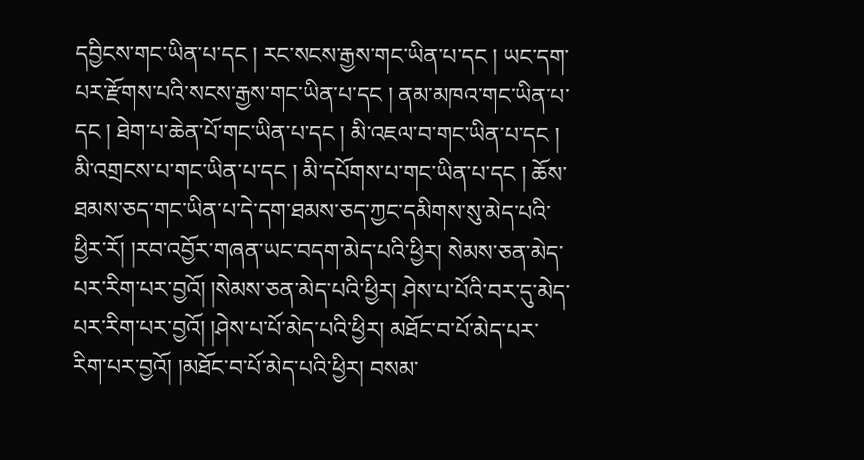དབྱིངས་གང་ཡིན་པ་དང ། རང་སངས་རྒྱས་གང་ཡིན་པ་དང ། ཡང་དག་པར་རྫོགས་པའི་སངས་རྒྱས་གང་ཡིན་པ་དང ། ནམ་མཁའ་གང་ཡིན་པ་དང ། ཐེག་པ་ཆེན་པོ་གང་ཡིན་པ་དང ། མི་འཇལ་བ་གང་ཡིན་པ་དང ། མི་འགྲངས་པ་གང་ཡིན་པ་དང ། མི་དཔོགས་པ་གང་ཡིན་པ་དང ། ཆོས་ཐམས་ཅད་གང་ཡིན་པ་དེ་དག་ཐམས་ཅད་ཀྱང་དམིགས་སུ་མེད་པའི་ཕྱིར་རོ། །རབ་འབྱོར་གཞན་ཡང་བདག་མེད་པའི་ཕྱིར། སེམས་ཅན་མེད་པར་རིག་པར་བྱའོ། །སེམས་ཅན་མེད་པའི་ཕྱིར། ཤེས་པ་པོའི་བར་དུ་མེད་པར་རིག་པར་བྱའོ། །ཤེས་པ་པོ་མེད་པའི་ཕྱིར། མཐོང་བ་པོ་མེད་པར་རིག་པར་བྱའོ། །མཐོང་བ་པོ་མེད་པའི་ཕྱིར། བསམ་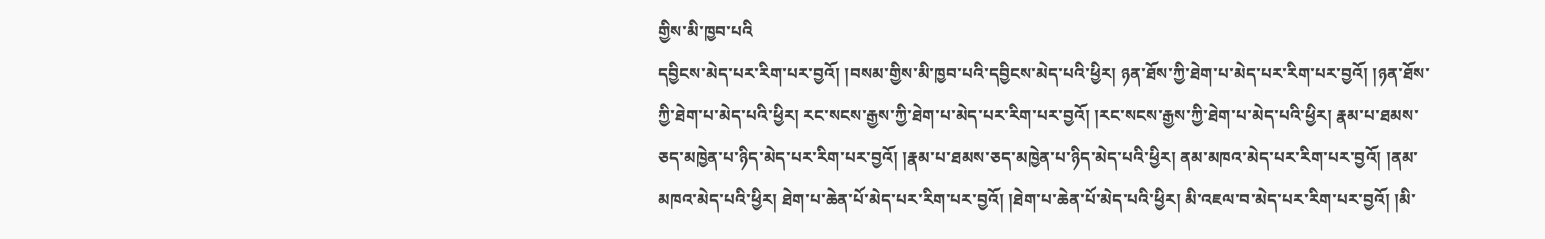གྱིས་མི་ཁྱབ་པའི
དབྱིངས་མེད་པར་རིག་པར་བྱའོ། །བསམ་གྱིས་མི་ཁྱབ་པའི་དབྱིངས་མེད་པའི་ཕྱིར། ཉན་ཐོས་ཀྱི་ཐེག་པ་མེད་པར་རིག་པར་བྱའོ། །ཉན་ཐོས་ཀྱི་ཐེག་པ་མེད་པའི་ཕྱིར། རང་སངས་རྒྱས་ཀྱི་ཐེག་པ་མེད་པར་རིག་པར་བྱའོ། །རང་སངས་རྒྱས་ཀྱི་ཐེག་པ་མེད་པའི་ཕྱིར། རྣམ་པ་ཐམས་ཅད་མཁྱེན་པ་ཉིད་མེད་པར་རིག་པར་བྱའོ། །རྣམ་པ་ཐམས་ཅད་མཁྱེན་པ་ཉིད་མེད་པའི་ཕྱིར། ནམ་མཁའ་མེད་པར་རིག་པར་བྱའོ། །ནམ་མཁའ་མེད་པའི་ཕྱིར། ཐེག་པ་ཆེན་པོ་མེད་པར་རིག་པར་བྱའོ། །ཐེག་པ་ཆེན་པོ་མེད་པའི་ཕྱིར། མི་འཇལ་བ་མེད་པར་རིག་པར་བྱའོ། །མི་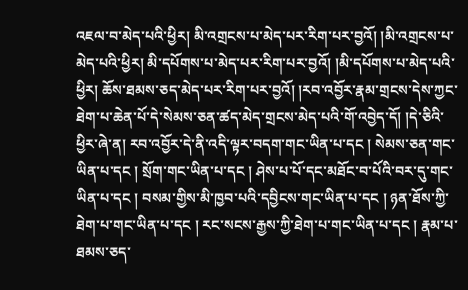འཇལ་བ་མེད་པའི་ཕྱིར། མི་འགྲངས་པ་མེད་པར་རིག་པར་བྱའོ། །མི་འགྲངས་པ་མེད་པའི་ཕྱིར། མི་དཔོགས་པ་མེད་པར་རིག་པར་བྱའོ། །མི་དཔོགས་པ་མེད་པའི་ཕྱིར། ཆོས་ཐམས་ཅད་མེད་པར་རིག་པར་བྱའོ། །རབ་འབྱོར་རྣམ་གྲངས་དེས་ཀྱང་ཐེག་པ་ཆེན་པོ་དེ་སེམས་ཅན་ཚད་མེད་གྲངས་མེད་པའི་གོ་འབྱེད་དོ། །དེ་ཅིའི་ཕྱིར་ཞེ་ན། རབ་འབྱོར་དེ་ནི་འདི་ལྟར་བདག་གང་ཡིན་པ་དང ། སེམས་ཅན་གང་ཡིན་པ་དང ། སྲོག་གང་ཡིན་པ་དང ། ཤེས་པ་པོ་དང་མཐོང་བ་པོའི་བར་དུ་གང་ཡིན་པ་དང ། བསམ་གྱིས་མི་ཁྱབ་པའི་དབྱིངས་གང་ཡིན་པ་དང ། ཉན་ཐོས་ཀྱི་ཐེག་པ་གང་ཡིན་པ་དང ། རང་སངས་རྒྱས་ཀྱི་ཐེག་པ་གང་ཡིན་པ་དང ། རྣམ་པ་ཐམས་ཅད་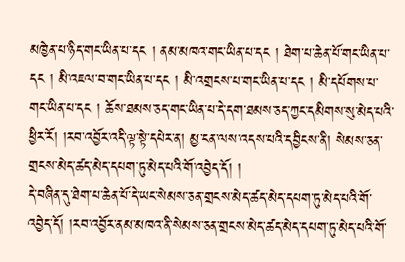མཁྱེན་པ་ཉིད་གང་ཡིན་པ་དང ། ནམ་མཁའ་གང་ཡིན་པ་དང ། ཐེག་པ་ཆེན་པོ་གང་ཡིན་པ་དང ། མི་འཇལ་བ་གང་ཡིན་པ་དང ། མི་འགྲངས་པ་གང་ཡིན་པ་དང ། མི་དཔོགས་པ་གང་ཡིན་པ་དང ། ཆོས་ཐམས་ཅད་གང་ཡིན་པ་དེ་དག་ཐམས་ཅད་ཀྱང་དམིགས་སུ་མེད་པའི་ཕྱིར་རོ། །རབ་འབྱོར་འདི་ལྟ་སྟེ་དཔེར་ན། མྱ་ངན་ལས་འདས་པའི་དབྱིངས་ནི། སེམས་ཅན་གྲངས་མེད་ཚད་མེད་དཔག་ཏུ་མེད་པའི་གོ་འབྱེད་དོ། །
དེ་བཞིན་དུ་ཐེག་པ་ཆེན་པོ་དེ་ཡང་སེམས་ཅན་གྲངས་མེད་ཚད་མེད་དཔག་ཏུ་མེད་པའི་གོ་འབྱེད་དོ། །རབ་འབྱོར་ནམ་མཁའ་ནི་སེམས་ཅན་གྲངས་མེད་ཚད་མེད་དཔག་ཏུ་མེད་པའི་གོ་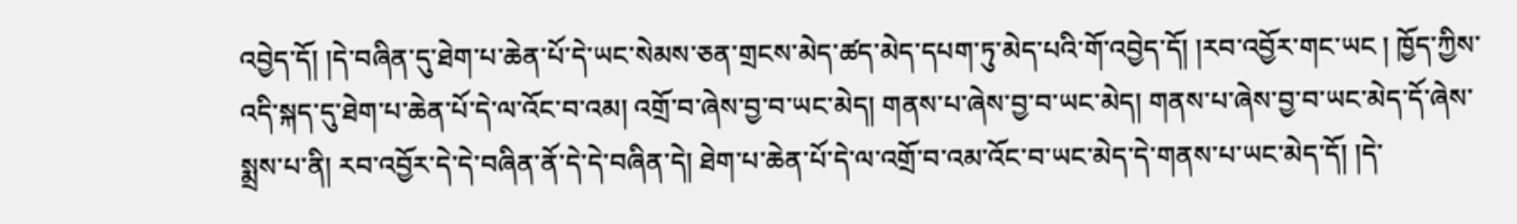འབྱེད་དོ། །དེ་བཞིན་དུ་ཐེག་པ་ཆེན་པོ་དེ་ཡང་སེམས་ཅན་གྲངས་མེད་ཚད་མེད་དཔག་ཏུ་མེད་པའི་གོ་འབྱེད་དོ། །རབ་འབྱོར་གང་ཡང ། ཁྱོད་ཀྱིས་འདི་སྐད་དུ་ཐེག་པ་ཆེན་པོ་དེ་ལ་འོང་བ་འམ། འགྲོ་བ་ཞེས་བྱ་བ་ཡང་མེད། གནས་པ་ཞེས་བྱ་བ་ཡང་མེད། གནས་པ་ཞེས་བྱ་བ་ཡང་མེད་དོ་ཞེས་སྨྲས་པ་ནི། རབ་འབྱོར་དེ་དེ་བཞིན་ནོ་དེ་དེ་བཞིན་དེ། ཐེག་པ་ཆེན་པོ་དེ་ལ་འགྲོ་བ་འམ་འོང་བ་ཡང་མེད་དེ་གནས་པ་ཡང་མེད་དོ། །དེ་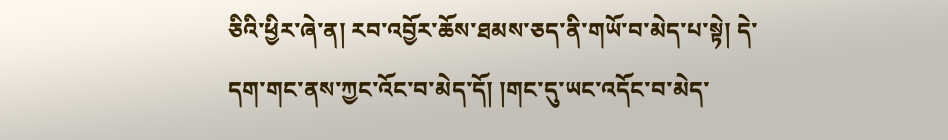ཅིའི་ཕྱིར་ཞེ་ན། རབ་འབྱོར་ཆོས་ཐམས་ཅད་ནི་གཡོ་བ་མེད་པ་སྟེ། དེ་དག་གང་ནས་ཀྱང་འོང་བ་མེད་དོ། །གང་དུ་ཡང་འདོང་བ་མེད་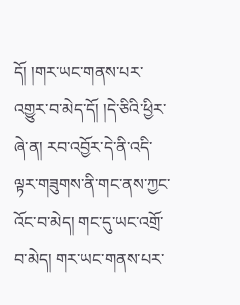དོ། །གར་ཡང་གནས་པར་འགྱུར་བ་མེད་དོ། །དེ་ཅིའི་ཕྱིར་ཞེ་ན། རབ་འབྱོར་དེ་ནི་འདི་ལྟར་གཟུགས་ནི་གང་ནས་ཀྱང་འོང་བ་མེད། གང་དུ་ཡང་འགྲོ་བ་མེད། གར་ཡང་གནས་པར་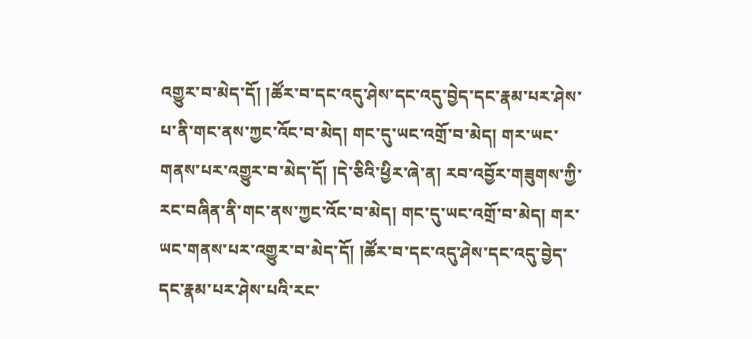འགྱུར་བ་མེད་དོ། །ཚོར་བ་དང་འདུ་ཤེས་དང་འདུ་བྱེད་དང་རྣམ་པར་ཤེས་པ་ནི་གང་ནས་ཀྱང་འོང་བ་མེད། གང་དུ་ཡང་འགྲོ་བ་མེད། གར་ཡང་གནས་པར་འགྱུར་བ་མེད་དོ། །དེ་ཅིའི་ཕྱིར་ཞེ་ན། རབ་འབྱོར་གཟུགས་ཀྱི་རང་བཞིན་ནི་གང་ནས་ཀྱང་འོང་བ་མེད། གང་དུ་ཡང་འགྲོ་བ་མེད། གར་ཡང་གནས་པར་འགྱུར་བ་མེད་དོ། །ཚོར་བ་དང་འདུ་ཤེས་དང་འདུ་བྱེད་དང་རྣམ་པར་ཤེས་པའི་རང་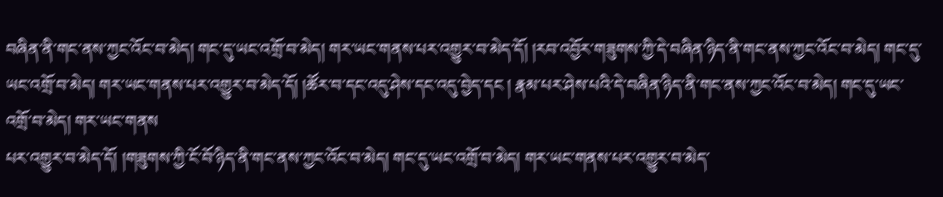བཞིན་ནི་གང་ནས་ཀྱང་འོང་བ་མེད། གང་དུ་ཡང་འགྲོ་བ་མེད། གར་ཡང་གནས་པར་འགྱུར་བ་མེད་དོ། །རབ་འབྱོར་གཟུགས་ཀྱི་དེ་བཞིན་ཉིད་ནི་གང་ནས་ཀྱང་འོང་བ་མེད། གང་དུ་ཡང་འགྲོ་བ་མེད། གར་ཡང་གནས་པར་འགྱུར་བ་མེད་དོ། །ཚོར་བ་དང་འདུ་ཤེས་དང་འདུ་བྱེད་དང ། རྣམ་པར་ཤེས་པའི་དེ་བཞིན་ཉིད་ནི་གང་ནས་ཀྱང་འོང་བ་མེད། གང་དུ་ཡང་འགྲོ་བ་མེད། གར་ཡང་གནས
པར་འགྱུར་བ་མེད་དོ། །གཟུགས་ཀྱི་ངོ་བོ་ཉིད་ནི་གང་ནས་ཀྱང་འོང་བ་མེད། གང་དུ་ཡང་འགྲོ་བ་མེད། གར་ཡང་གནས་པར་འགྱུར་བ་མེད་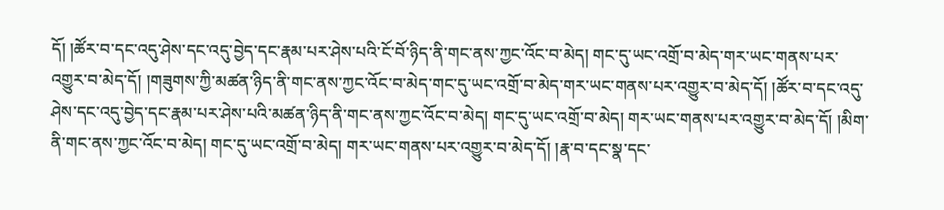དོ། །ཚོར་བ་དང་འདུ་ཤེས་དང་འདུ་བྱེད་དང་རྣམ་པར་ཤེས་པའི་ངོ་བོ་ཉིད་ནི་གང་ནས་ཀྱང་འོང་བ་མེད། གང་དུ་ཡང་འགྲོ་བ་མེད་གར་ཡང་གནས་པར་འགྱུར་བ་མེད་དོ། །གཟུགས་ཀྱི་མཚན་ཉིད་ནི་གང་ནས་ཀྱང་འོང་བ་མེད་གང་དུ་ཡང་འགྲོ་བ་མེད་གར་ཡང་གནས་པར་འགྱུར་བ་མེད་དོ། །ཚོར་བ་དང་འདུ་ཤེས་དང་འདུ་བྱེད་དང་རྣམ་པར་ཤེས་པའི་མཚན་ཉིད་ནི་གང་ནས་ཀྱང་འོང་བ་མེད། གང་དུ་ཡང་འགྲོ་བ་མེད། གར་ཡང་གནས་པར་འགྱུར་བ་མེད་དོ། །མིག་ནི་གང་ནས་ཀྱང་འོང་བ་མེད། གང་དུ་ཡང་འགྲོ་བ་མེད། གར་ཡང་གནས་པར་འགྱུར་བ་མེད་དོ། །རྣ་བ་དང་སྣ་དང་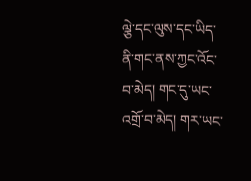ལྕེ་དང་ལུས་དང་ཡིད་ནི་གང་ནས་ཀྱང་འོང་བ་མེད། གང་དུ་ཡང་འགྲོ་བ་མེད། གར་ཡང་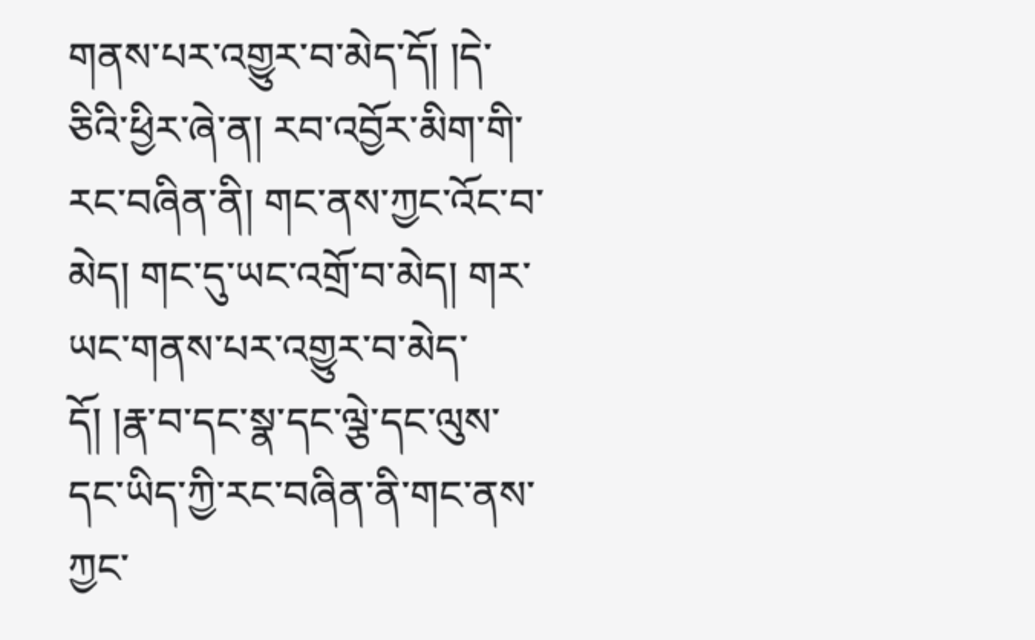གནས་པར་འགྱུར་བ་མེད་དོ། །དེ་ཅིའི་ཕྱིར་ཞེ་ན། རབ་འབྱོར་མིག་གི་རང་བཞིན་ནི། གང་ནས་ཀྱང་འོང་བ་མེད། གང་དུ་ཡང་འགྲོ་བ་མེད། གར་ཡང་གནས་པར་འགྱུར་བ་མེད་དོ། །རྣ་བ་དང་སྣ་དང་ལྕེ་དང་ལུས་དང་ཡིད་ཀྱི་རང་བཞིན་ནི་གང་ནས་ཀྱང་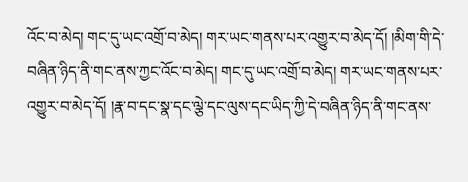འོང་བ་མེད། གང་དུ་ཡང་འགྲོ་བ་མེད། གར་ཡང་གནས་པར་འགྱུར་བ་མེད་དོ། །མིག་གི་དེ་བཞིན་ཉིད་ནི་གང་ནས་ཀྱང་འོང་བ་མེད། གང་དུ་ཡང་འགྲོ་བ་མེད། གར་ཡང་གནས་པར་འགྱུར་བ་མེད་དོ། །རྣ་བ་དང་སྣ་དང་ལྕེ་དང་ལུས་དང་ཡིད་ཀྱི་དེ་བཞིན་ཉིད་ནི་གང་ནས་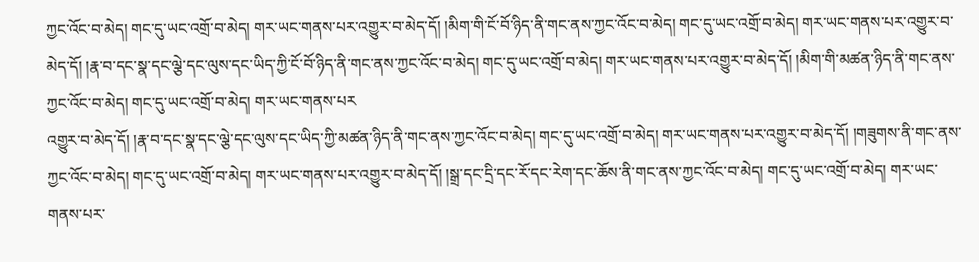ཀྱང་འོང་བ་མེད། གང་དུ་ཡང་འགྲོ་བ་མེད། གར་ཡང་གནས་པར་འགྱུར་བ་མེད་དོ། །མིག་གི་ངོ་བོ་ཉིད་ནི་གང་ནས་ཀྱང་འོང་བ་མེད། གང་དུ་ཡང་འགྲོ་བ་མེད། གར་ཡང་གནས་པར་འགྱུར་བ་མེད་དོ། །རྣ་བ་དང་སྣ་དང་ལྕེ་དང་ལུས་དང་ཡིད་ཀྱི་ངོ་བོ་ཉིད་ནི་གང་ནས་ཀྱང་འོང་བ་མེད། གང་དུ་ཡང་འགྲོ་བ་མེད། གར་ཡང་གནས་པར་འགྱུར་བ་མེད་དོ། །མིག་གི་མཚན་ཉིད་ནི་གང་ནས་ཀྱང་འོང་བ་མེད། གང་དུ་ཡང་འགྲོ་བ་མེད། གར་ཡང་གནས་པར
འགྱུར་བ་མེད་དོ། །རྣ་བ་དང་སྣ་དང་ལྕེ་དང་ལུས་དང་ཡིད་ཀྱི་མཚན་ཉིད་ནི་གང་ནས་ཀྱང་འོང་བ་མེད། གང་དུ་ཡང་འགྲོ་བ་མེད། གར་ཡང་གནས་པར་འགྱུར་བ་མེད་དོ། །གཟུགས་ནི་གང་ནས་ཀྱང་འོང་བ་མེད། གང་དུ་ཡང་འགྲོ་བ་མེད། གར་ཡང་གནས་པར་འགྱུར་བ་མེད་དོ། །སྒྲ་དང་དྲི་དང་རོ་དང་རེག་དང་ཆོས་ནི་གང་ནས་ཀྱང་འོང་བ་མེད། གང་དུ་ཡང་འགྲོ་བ་མེད། གར་ཡང་གནས་པར་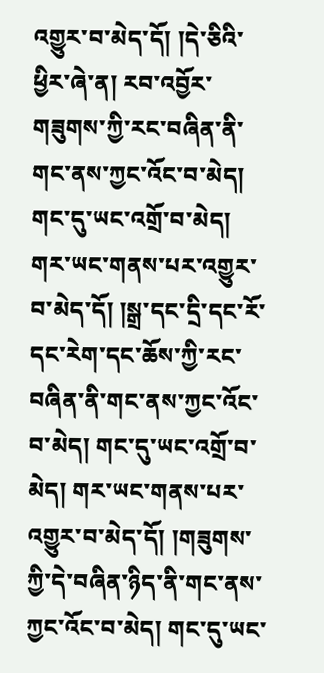འགྱུར་བ་མེད་དོ། །དེ་ཅིའི་ཕྱིར་ཞེ་ན། རབ་འབྱོར་གཟུགས་ཀྱི་རང་བཞིན་ནི་གང་ནས་ཀྱང་འོང་བ་མེད། གང་དུ་ཡང་འགྲོ་བ་མེད། གར་ཡང་གནས་པར་འགྱུར་བ་མེད་དོ། །སྒྲ་དང་དྲི་དང་རོ་དང་རེག་དང་ཆོས་ཀྱི་རང་བཞིན་ནི་གང་ནས་ཀྱང་འོང་བ་མེད། གང་དུ་ཡང་འགྲོ་བ་མེད། གར་ཡང་གནས་པར་འགྱུར་བ་མེད་དོ། །གཟུགས་ཀྱི་དེ་བཞིན་ཉིད་ནི་གང་ནས་ཀྱང་འོང་བ་མེད། གང་དུ་ཡང་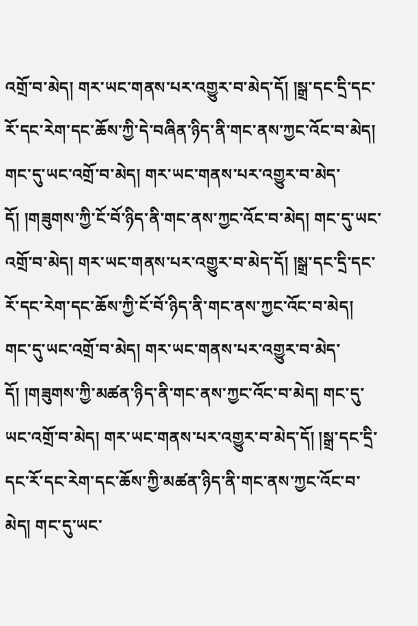འགྲོ་བ་མེད། གར་ཡང་གནས་པར་འགྱུར་བ་མེད་དོ། །སྒྲ་དང་དྲི་དང་རོ་དང་རེག་དང་ཆོས་ཀྱི་དེ་བཞིན་ཉིད་ནི་གང་ནས་ཀྱང་འོང་བ་མེད། གང་དུ་ཡང་འགྲོ་བ་མེད། གར་ཡང་གནས་པར་འགྱུར་བ་མེད་དོ། །གཟུགས་ཀྱི་ངོ་བོ་ཉིད་ནི་གང་ནས་ཀྱང་འོང་བ་མེད། གང་དུ་ཡང་འགྲོ་བ་མེད། གར་ཡང་གནས་པར་འགྱུར་བ་མེད་དོ། །སྒྲ་དང་དྲི་དང་རོ་དང་རེག་དང་ཆོས་ཀྱི་ངོ་བོ་ཉིད་ནི་གང་ནས་ཀྱང་འོང་བ་མེད། གང་དུ་ཡང་འགྲོ་བ་མེད། གར་ཡང་གནས་པར་འགྱུར་བ་མེད་དོ། །གཟུགས་ཀྱི་མཚན་ཉིད་ནི་གང་ནས་ཀྱང་འོང་བ་མེད། གང་དུ་ཡང་འགྲོ་བ་མེད། གར་ཡང་གནས་པར་འགྱུར་བ་མེད་དོ། །སྒྲ་དང་དྲི་དང་རོ་དང་རེག་དང་ཆོས་ཀྱི་མཚན་ཉིད་ནི་གང་ནས་ཀྱང་འོང་བ་མེད། གང་དུ་ཡང་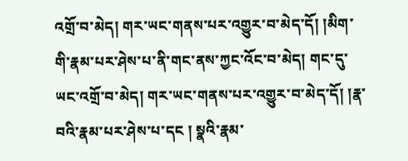འགྲོ་བ་མེད། གར་ཡང་གནས་པར་འགྱུར་བ་མེད་དོ། །མིག་གི་རྣམ་པར་ཤེས་པ་ནི་གང་ནས་ཀྱང་འོང་བ་མེད། གང་དུ་ཡང་འགྲོ་བ་མེད། གར་ཡང་གནས་པར་འགྱུར་བ་མེད་དོ། །རྣ་བའི་རྣམ་པར་ཤེས་པ་དང ། སྣའི་རྣམ་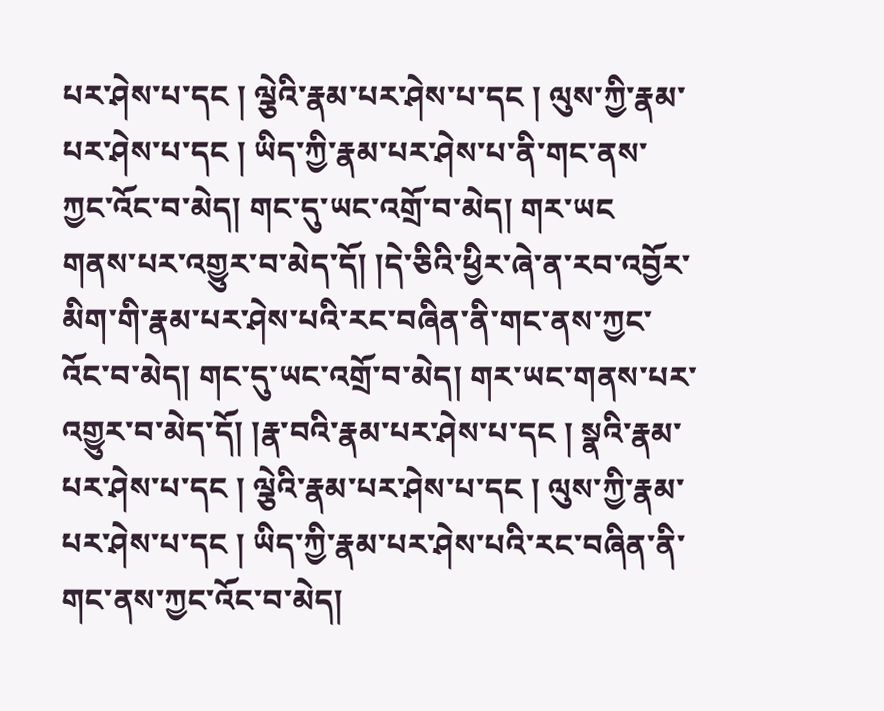པར་ཤེས་པ་དང ། ལྕེའི་རྣམ་པར་ཤེས་པ་དང ། ལུས་ཀྱི་རྣམ་པར་ཤེས་པ་དང ། ཡིད་ཀྱི་རྣམ་པར་ཤེས་པ་ནི་གང་ནས་ཀྱང་འོང་བ་མེད། གང་དུ་ཡང་འགྲོ་བ་མེད། གར་ཡང
གནས་པར་འགྱུར་བ་མེད་དོ། །དེ་ཅིའི་ཕྱིར་ཞེ་ན་རབ་འབྱོར་མིག་གི་རྣམ་པར་ཤེས་པའི་རང་བཞིན་ནི་གང་ནས་ཀྱང་འོང་བ་མེད། གང་དུ་ཡང་འགྲོ་བ་མེད། གར་ཡང་གནས་པར་འགྱུར་བ་མེད་དོ། །རྣ་བའི་རྣམ་པར་ཤེས་པ་དང ། སྣའི་རྣམ་པར་ཤེས་པ་དང ། ལྕེའི་རྣམ་པར་ཤེས་པ་དང ། ལུས་ཀྱི་རྣམ་པར་ཤེས་པ་དང ། ཡིད་ཀྱི་རྣམ་པར་ཤེས་པའི་རང་བཞིན་ནི་གང་ནས་ཀྱང་འོང་བ་མེད།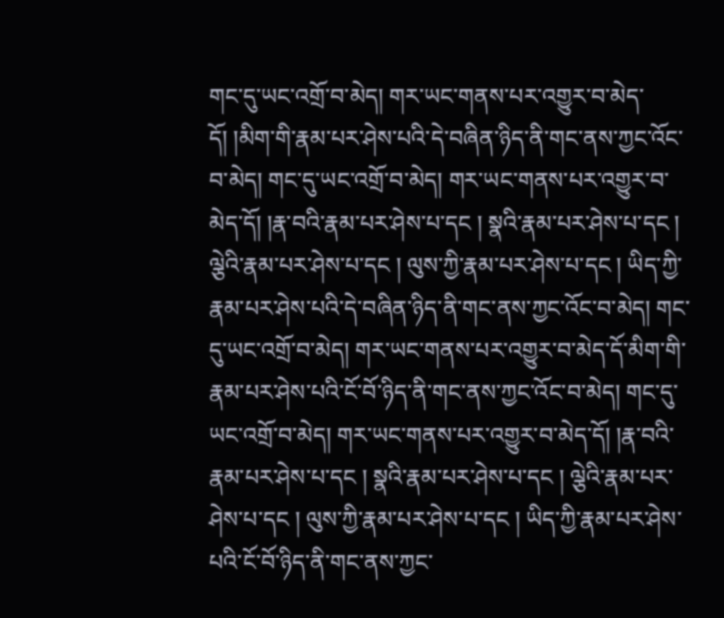གང་དུ་ཡང་འགྲོ་བ་མེད། གར་ཡང་གནས་པར་འགྱུར་བ་མེད་དོ། །མིག་གི་རྣམ་པར་ཤེས་པའི་དེ་བཞིན་ཉིད་ནི་གང་ནས་ཀྱང་འོང་བ་མེད། གང་དུ་ཡང་འགྲོ་བ་མེད། གར་ཡང་གནས་པར་འགྱུར་བ་མེད་དོ། །རྣ་བའི་རྣམ་པར་ཤེས་པ་དང ། སྣའི་རྣམ་པར་ཤེས་པ་དང ། ལྕེའི་རྣམ་པར་ཤེས་པ་དང ། ལུས་ཀྱི་རྣམ་པར་ཤེས་པ་དང ། ཡིད་ཀྱི་རྣམ་པར་ཤེས་པའི་དེ་བཞིན་ཉིད་ནི་གང་ནས་ཀྱང་འོང་བ་མེད། གང་དུ་ཡང་འགྲོ་བ་མེད། གར་ཡང་གནས་པར་འགྱུར་བ་མེད་དོ་མིག་གི་རྣམ་པར་ཤེས་པའི་ངོ་བོ་ཉིད་ནི་གང་ནས་ཀྱང་འོང་བ་མེད། གང་དུ་ཡང་འགྲོ་བ་མེད། གར་ཡང་གནས་པར་འགྱུར་བ་མེད་དོ། །རྣ་བའི་རྣམ་པར་ཤེས་པ་དང ། སྣའི་རྣམ་པར་ཤེས་པ་དང ། ལྕེའི་རྣམ་པར་ཤེས་པ་དང ། ལུས་ཀྱི་རྣམ་པར་ཤེས་པ་དང ། ཡིད་ཀྱི་རྣམ་པར་ཤེས་པའི་ངོ་བོ་ཉིད་ནི་གང་ནས་ཀྱང་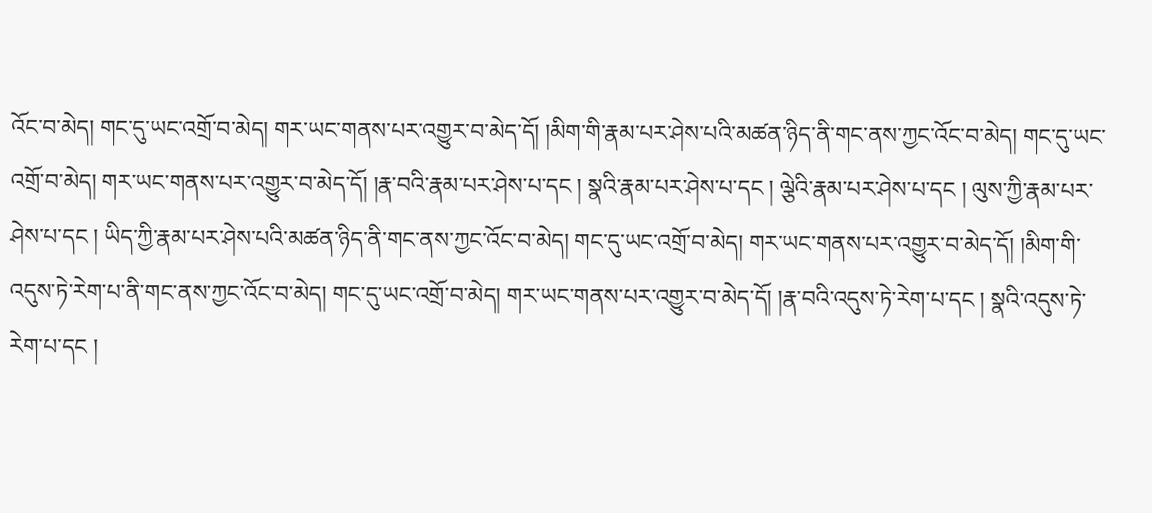འོང་བ་མེད། གང་དུ་ཡང་འགྲོ་བ་མེད། གར་ཡང་གནས་པར་འགྱུར་བ་མེད་དོ། །མིག་གི་རྣམ་པར་ཤེས་པའི་མཚན་ཉིད་ནི་གང་ནས་ཀྱང་འོང་བ་མེད། གང་དུ་ཡང་འགྲོ་བ་མེད། གར་ཡང་གནས་པར་འགྱུར་བ་མེད་དོ། །རྣ་བའི་རྣམ་པར་ཤེས་པ་དང ། སྣའི་རྣམ་པར་ཤེས་པ་དང ། ལྕེའི་རྣམ་པར་ཤེས་པ་དང ། ལུས་ཀྱི་རྣམ་པར་ཤེས་པ་དང ། ཡིད་ཀྱི་རྣམ་པར་ཤེས་པའི་མཚན་ཉིད་ནི་གང་ནས་ཀྱང་འོང་བ་མེད། གང་དུ་ཡང་འགྲོ་བ་མེད། གར་ཡང་གནས་པར་འགྱུར་བ་མེད་དོ། །མིག་གི་འདུས་ཏེ་རེག་པ་ནི་གང་ནས་ཀྱང་འོང་བ་མེད། གང་དུ་ཡང་འགྲོ་བ་མེད། གར་ཡང་གནས་པར་འགྱུར་བ་མེད་དོ། །རྣ་བའི་འདུས་ཏེ་རེག་པ་དང ། སྣའི་འདུས་ཏེ་རེག་པ་དང །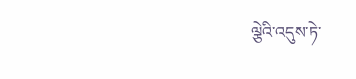ལྕེའི་འདུས་ཏེ་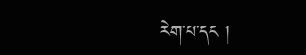རེག་པ་དང །